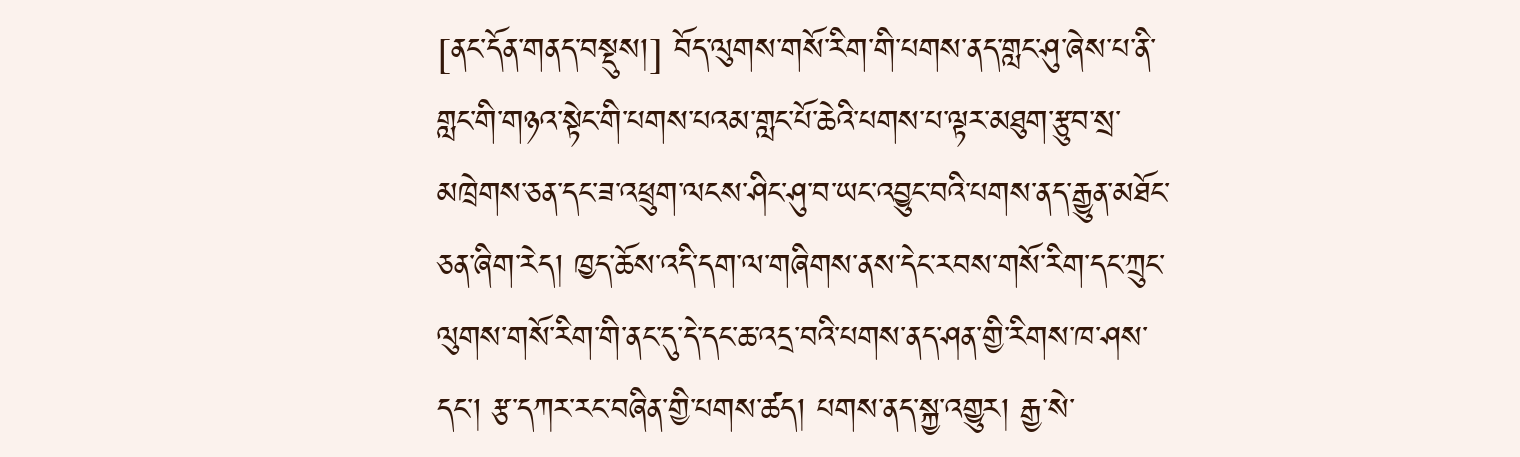[ནང་དོན་གནད་བསྡུས།] བོད་ལུགས་གསོ་རིག་གི་པགས་ནད་གླང་ཤུ་ཞེས་པ་ནི་གླང་གི་གཉའ་སྟེང་གི་པགས་པའམ་གླང་པོ་ཆེའི་པགས་པ་ལྟར་མཐུག་རྩུབ་སྲ་མཁྲེགས་ཅན་དང་ཟ་འཕྲུག་ལངས་ཤིང་ཤུ་བ་ཡང་འབྱུང་བའི་པགས་ནད་རྒྱུན་མཐོང་ཅན་ཞིག་རེད། ཁྱད་ཆོས་འདི་དག་ལ་གཞིགས་ནས་དེང་རབས་གསོ་རིག་དང་ཀྲུང་ལུགས་གསོ་རིག་གི་ནང་དུ་དེ་དང་ཆ་འདྲ་བའི་པགས་ནད་ཤན་གྱི་རིགས་ཁ་ཤས་དང་། རྩ་དཀར་རང་བཞིན་གྱི་པགས་ཚད། པགས་ནད་སྐྱ་འགྱུར། རྒྱ་སེ་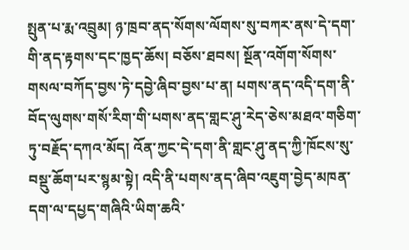སྤུན་པ་རྨ་འབྲུམ། ཉ་ཁྲབ་ནད་སོགས་ལོགས་སུ་བཀར་ནས་དེ་དག་གི་ནད་རྟགས་དང་ཁྱད་ཆོས། བཅོས་ཐབས། སྔོན་འགོག་སོགས་གསལ་བཀོད་བྱས་ཏེ་དབྱེ་ཞིབ་བྱས་པ་ན། པགས་ནད་འདི་དག་ནི་བོད་ལུགས་གསོ་རིག་གི་པགས་ནད་གླང་ཤུ་རེད་ཅེས་མཐའ་གཅིག་ཏུ་བརྗོད་དཀའ་མོད། འོན་ཀྱང་དེ་དག་ནི་གླང་ཤུ་ནད་ཀྱི་ཁོངས་སུ་བསྡུ་ཆོག་པར་སྙམ་སྟེ། འདི་ནི་པགས་ནད་ཞིབ་འཇུག་བྱེད་མཁན་དག་ལ་དཔྱད་གཞིའི་ཡིག་ཆའི་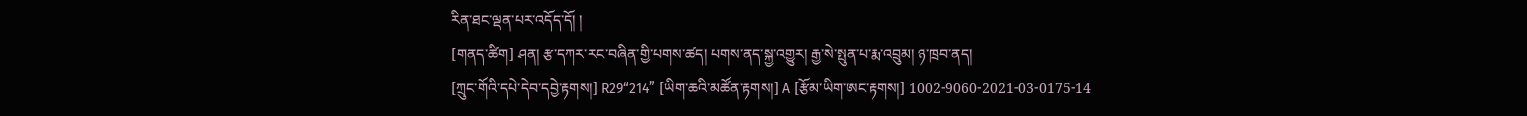རིན་ཐང་ལྡན་པར་འདོད་དོ། །
[གནད་ཚིག] ཤན། རྩ་དཀར་རང་བཞིན་གྱི་པགས་ཚད། པགས་ནད་སྐྱ་འགྱུར། རྒྱ་སེ་སྤུན་པ་རྨ་འབྲུམ། ཉ་ཁྲབ་ནད།
[ཀྲུང་གོའི་དཔེ་དེབ་དབྱེ་རྟགས།] R29“214” [ཡིག་ཆའི་མཚོན་རྟགས།] A [རྩོམ་ཡིག་ཨང་རྟགས།] 1002-9060-2021-03-0175-14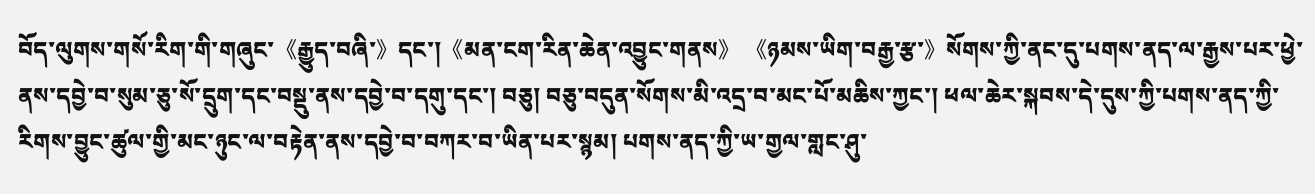བོད་ལུགས་གསོ་རིག་གི་གཞུང་《རྒྱུད་བཞི་》དང་།《མན་ངག་རིན་ཆེན་འབྱུང་གནས》 《ཉམས་ཡིག་བརྒྱ་རྩ་》སོགས་ཀྱི་ནང་དུ་པགས་ནད་ལ་རྒྱས་པར་ཕྱེ་ནས་དབྱེ་བ་སུམ་ཅུ་སོ་དྲུག་དང་བསྡུ་ནས་དབྱེ་བ་དགུ་དང་། བཅུ། བཅུ་བདུན་སོགས་མི་འདྲ་བ་མང་པོ་མཆིས་ཀྱང་། ཕལ་ཆེར་སྐབས་དེ་དུས་ཀྱི་པགས་ནད་ཀྱི་རིགས་བྱུང་ཚུལ་གྱི་མང་ཉུང་ལ་བརྟེན་ནས་དབྱེ་བ་བཀར་བ་ཡིན་པར་སྙམ། པགས་ནད་ཀྱི་ཡ་གྱལ་གླང་ཤུ་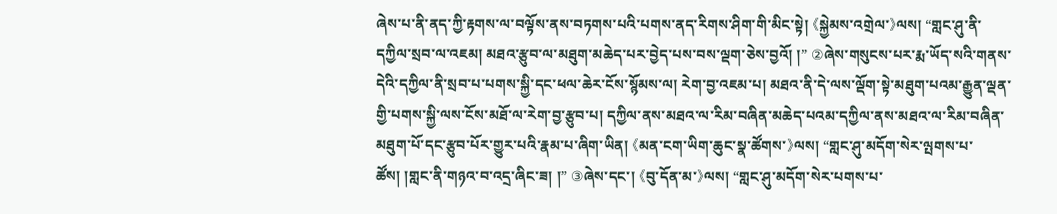ཞེས་པ་ནི་ནད་ཀྱི་རྟགས་ལ་བལྟོས་ནས་བཏགས་པའི་པགས་ནད་རིགས་ཤིག་གི་མིང་སྟེ། 《སྐྱེམས་འགྲེལ་》ལས། “གླང་ཤུ་ནི་དཀྱིལ་སྲབ་ལ་འཇམ། མཐའ་རྩུབ་ལ་མཐུག་མཆེད་པར་བྱེད་པས་བས་ལྡག་ཅེས་བྱའོ། །” ②ཞེས་གསུངས་པར་རྨ་ཡོད་སའི་གནས་དེའི་དཀྱིལ་ནི་སྲབ་པ་པགས་སྐྱི་དང་ཕལ་ཆེར་ངོས་སྙོམས་ལ། རེག་བྱ་འཇམ་པ། མཐའ་ནི་དེ་ལས་ལྡོག་སྟེ་མཐུག་པའམ་རྒྱུན་ལྡན་གྱི་པགས་སྐྱི་ལས་ངོས་མཐོ་ལ་རེག་བྱ་རྩུབ་པ། དཀྱིལ་ནས་མཐའ་ལ་རིམ་བཞིན་མཆེད་པའམ་དཀྱིལ་ནས་མཐའ་ལ་རིམ་བཞིན་མཐུག་པོ་དང་རྩུབ་པོར་གྱུར་པའི་རྣམ་པ་ཞིག་ཡིན། 《མན་ངག་ཡིག་ཆུང་སྣ་ཚོགས་》ལས། “གླང་ཤུ་མདོག་སེར་ལྤགས་པ་ཚོས། །གླང་ནི་གཉའ་བ་འདྲ་ཞིང་ཟ། །” ③ཞེས་དང་། 《བུ་དོན་མ་》ལས། “གླང་ཤུ་མདོག་སེར་པགས་པ་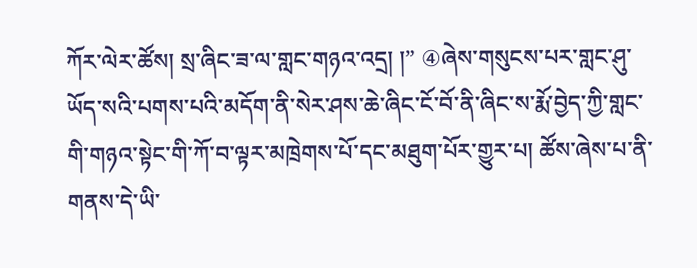ཀོར་ལེར་ཚོས། སྲ་ཞིང་ཟ་ལ་གླང་གཉའ་འདྲ། །” ④ཞེས་གསུངས་པར་གླང་ཤུ་ཡོད་སའི་པགས་པའི་མདོག་ནི་སེར་ཤས་ཆེ་ཞིང་ངོ་བོ་ནི་ཞིང་ས་རྨོ་བྱེད་ཀྱི་གླང་གི་གཉའ་སྟེང་གི་ཀོ་བ་ལྟར་མཁྲེགས་པོ་དང་མཐུག་པོར་གྱུར་པ། ཚོས་ཞེས་པ་ནི་གནས་དེ་ཡི་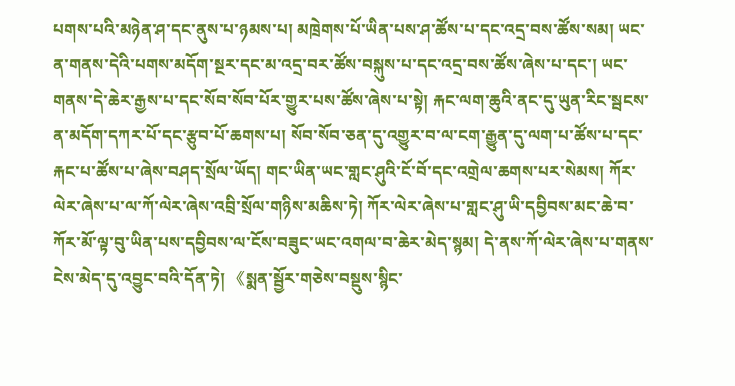པགས་པའི་མཉེན་ཤ་དང་ནུས་པ་ཉམས་པ། མཁྲེགས་པོ་ཡིན་པས་ཤ་ཚོས་པ་དང་འདྲ་བས་ཚོས་སམ། ཡང་ན་གནས་དེའི་པགས་མདོག་སྔར་དང་མ་འདྲ་བར་ཚོས་བསྐུས་པ་དང་འདྲ་བས་ཚོས་ཞེས་པ་དང་། ཡང་གནས་དེ་ཆེར་རྒྱས་པ་དང་སོབ་སོབ་པོར་གྱུར་པས་ཚོས་ཞེས་པ་སྟེ། རྐང་ལག་ཆུའི་ནང་དུ་ཡུན་རིང་སྦངས་ན་མདོག་དཀར་པོ་དང་རྩུབ་པོ་ཆགས་པ། སོབ་སོབ་ཅན་དུ་འགྱུར་བ་ལ་ངག་རྒྱུན་དུ་ལག་པ་ཚོས་པ་དང་རྐང་པ་ཚོས་པ་ཞེས་བཤད་སྲོལ་ཡོད། གང་ཡིན་ཡང་གླང་ཤུའི་ངོ་བོ་དང་འགྲེལ་ཆགས་པར་སེམས། ཀོར་ལེར་ཞེས་པ་ལ་ཀོ་ལེར་ཞེས་འབྲི་སྲོལ་གཉིས་མཆིས་ཏེ། ཀོར་ལེར་ཞེས་པ་གླང་ཤུ་ཡི་དབྱིབས་མང་ཆེ་བ་ཀོར་མོ་ལྟ་བུ་ཡིན་པས་དབྱིབས་ལ་ངོས་བཟུང་ཡང་འགལ་བ་ཆེར་མེད་སྙམ། དེ་ནས་ཀོ་ལེར་ཞེས་པ་གནས་ངེས་མེད་དུ་འབྱུང་བའི་དོན་ཏེ། 《སྨན་སྦྱོར་གཅེས་བསྡུས་སྙིང་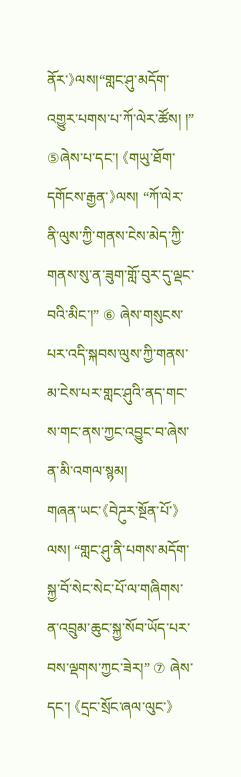ནོར་》ལས།“གླང་ཤུ་མདོག་འགྱུར་པགས་པ་ཀོ་ལེར་ཚོས། །” ⑤ཞེས་པ་དང་། 《གཡུ་ཐོག་དགོངས་རྒྱན་》ལས། “ཀོ་ལེར་ནི་ལུས་ཀྱི་གནས་ངེས་མེད་ཀྱི་གནས་སུ་ན་ཟུག་གློ་བུར་དུ་ལྡང་བའི་མིང་།” ⑥ ཞེས་གསུངས་པར་འདི་སྐབས་ལུས་ཀྱི་གནས་མ་ངེས་པར་གླང་ཤུའི་ནད་གང་ས་གང་ནས་ཀྱང་འབྱུང་བ་ཞེས་ན་མི་འགལ་སྙམ།
གཞན་ཡང་《བེཌུར་སྔོན་པོ་》ལས། “གླང་ཤུ་ནི་པགས་མདོག་སྐྱ་བོ་སེང་སེང་པོ་ལ་གཞིགས་ན་འབྲུམ་ཆུང་སྐྱ་སོབ་ཡོད་པར་བས་ལྡགས་ཀྱང་ཟེར།” ⑦ ཞེས་དང་། 《དྲང་སྲོང་ཞལ་ལུང་》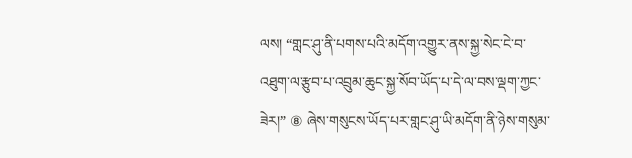ལས། “གླང་ཤུ་ནི་པགས་པའི་མདོག་འགྱུར་ནས་སྐྱ་སེང་ངེ་བ་འཐུག་ལ་རྩུབ་པ་འབྲུམ་ཆུང་སྐྱ་སོབ་ཡོད་པ་དེ་ལ་བས་ལྡག་ཀྱང་ཟེར།” ⑧ ཞེས་གསུངས་ཡོད་པར་གླང་ཤུ་ཡི་མདོག་ནི་ཉེས་གསུམ་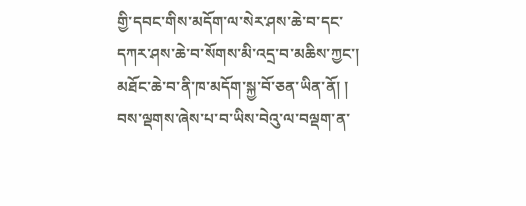གྱི་དབང་གིས་མདོག་ལ་སེར་ཤས་ཆེ་བ་དང་དཀར་ཤས་ཆེ་བ་སོགས་མི་འདྲ་བ་མཆིས་ཀྱང་། མཐོང་ཆེ་བ་ནི་ཁ་མདོག་སྐྱ་བོ་ཅན་ཡིན་ནོ། ། བས་ལྡགས་ཞེས་པ་བ་ཡིས་བེའུ་ལ་བལྡག་ན་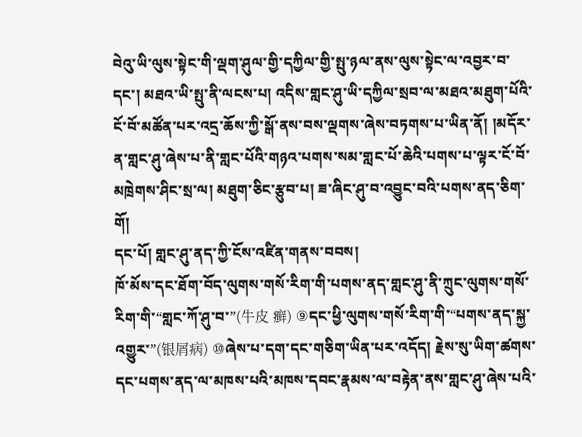བེའུ་ཡི་ལུས་སྟེང་གི་ལྡག་ཤུལ་གྱི་དཀྱིལ་གྱི་སྤུ་ཉལ་ནས་ལུས་སྟེང་ལ་འབྱར་བ་དང་། མཐའ་ཡི་སྤུ་ནི་ལངས་པ། འདིས་གླང་ཤུ་ཡི་དཀྱིལ་སྲབ་ལ་མཐའ་མཐུག་པོའི་ངོ་བོ་མཚོན་པར་འདྲ་ཆོས་ཀྱི་སྒོ་ནས་བས་ལྡགས་ཞེས་བཏགས་པ་ཡིན་ནོ། །མདོར་ན་གླང་ཤུ་ཞེས་པ་ནི་གླང་པོའི་གཉའ་པགས་སམ་གླང་པོ་ཆེའི་པགས་པ་ལྟར་ངོ་བོ་མཁྲེགས་ཤིང་སྲ་ལ། མཐུག་ཅིང་རྩུབ་པ། ཟ་ཞིང་ཤུ་བ་འབྱུང་བའི་པགས་ནད་ཅིག་གོ།
དང་པོ། གླང་ཤུ་ནད་ཀྱི་ངོས་འཛིན་གནས་བབས།
ཁོ་མོས་དང་ཐོག་བོད་ལུགས་གསོ་རིག་གི་པགས་ནད་གླང་ཤུ་ནི་ཀྲུང་ལུགས་གསོ་རིག་གི་“གླང་ཀོ་ཤུ་བ་”(牛皮 癣) ⑨དང་ཕྱི་ལུགས་གསོ་རིག་གི་“པགས་ནད་སྐྱ་འགྱུར་”(银屑病) ⑩ཞེས་པ་དག་དང་གཅིག་ཡིན་པར་འདོད། རྗེས་སུ་ཡིག་ཚགས་དང་པགས་ནད་ལ་མཁས་པའི་མཁས་དབང་རྣམས་ལ་བརྟེན་ནས་གླང་ཤུ་ཞེས་པའི་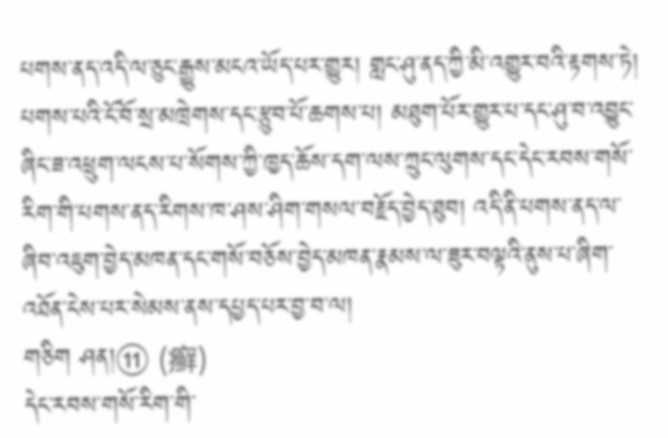པགས་ནད་འདི་ལ་ཅུང་རྒྱུས་མངའ་ཡོད་པར་གྱུར། གླང་ཤུ་ནད་ཀྱི་མི་འགྱུར་བའི་རྟགས་ཏེ། པགས་པའི་ངོ་བོ་སྲ་མཁྲེགས་དང་རྩུབ་པོ་ཆགས་པ། མཐུག་པོར་གྱུར་པ་དང་ཤུ་བ་འབྱུང་ཞིང་ཟ་འཕྲུག་ལངས་པ་སོགས་ཀྱི་ཁྱད་ཆོས་དག་ལས་ཀྲུང་ལུགས་དང་དེང་རབས་གསོ་རིག་གི་པགས་ནད་རིགས་ཁ་ཤས་ཤིག་གསལ་བརྗོད་བྱེད་ཐུབ། འདི་ནི་པགས་ནད་ལ་ཞིབ་འཇུག་བྱེད་མཁན་དང་གསོ་བཅོས་བྱེད་མཁན་རྣམས་ལ་ཟུར་བལྟའི་ནུས་པ་ཞིག་འཐོན་ངེས་པར་སེམས་ནས་དཔྱད་པར་བྱ་བ་ལ།
གཅིག ཤན།⑪ (癣)
དེང་རབས་གསོ་རིག་གི་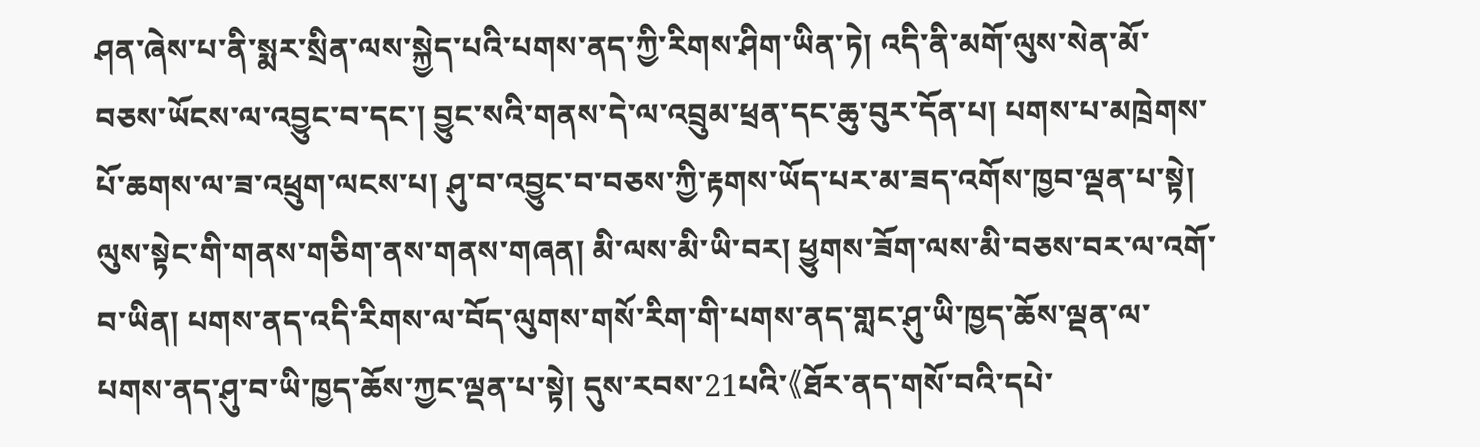ཤན་ཞེས་པ་ནི་སྨར་སྲིན་ལས་སྐྱེད་པའི་པགས་ནད་ཀྱི་རིགས་ཤིག་ཡིན་ཏེ། འདི་ནི་མགོ་ལུས་སེན་མོ་བཅས་ཡོངས་ལ་འབྱུང་བ་དང་། བྱུང་སའི་གནས་དེ་ལ་འབྲུམ་ཕྲན་དང་ཆུ་བུར་དོན་པ། པགས་པ་མཁྲེགས་པོ་ཆགས་ལ་ཟ་འཕྲུག་ལངས་པ། ཤུ་བ་འབྱུང་བ་བཅས་ཀྱི་རྟགས་ཡོད་པར་མ་ཟད་འགོས་ཁྱབ་ལྡན་པ་སྟེ། ལུས་སྟེང་གི་གནས་གཅིག་ནས་གནས་གཞན། མི་ལས་མི་ཡི་བར། ཕྱུགས་ཟོག་ལས་མི་བཅས་བར་ལ་འགོ་བ་ཡིན། པགས་ནད་འདི་རིགས་ལ་བོད་ལུགས་གསོ་རིག་གི་པགས་ནད་གླང་ཤུ་ཡི་ཁྱད་ཆོས་ལྡན་ལ་པགས་ནད་ཤུ་བ་ཡི་ཁྱད་ཆོས་ཀྱང་ལྡན་པ་སྟེ། དུས་རབས་21པའི་《ཐོར་ནད་གསོ་བའི་དཔེ་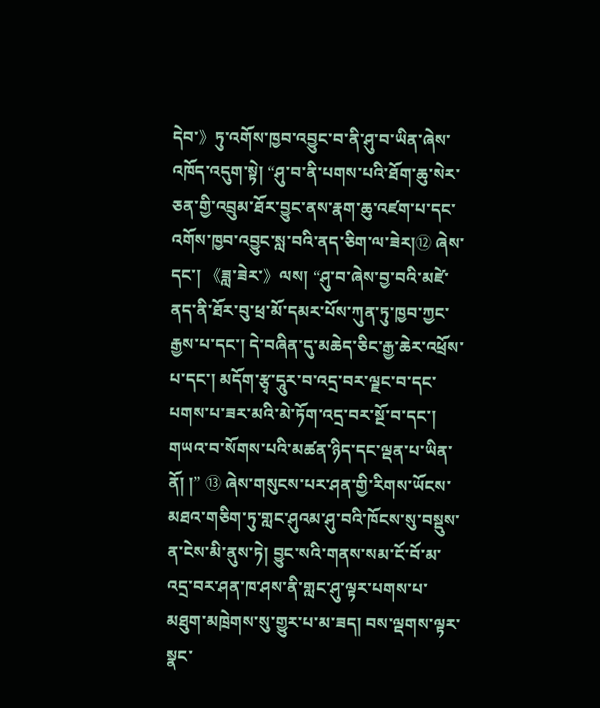དེབ་》ཏུ་འགོས་ཁྱབ་འབྱུང་བ་ནི་ཤུ་བ་ཡིན་ཞེས་འཁོད་འདུག་སྟེ། “ཤུ་བ་ནི་པགས་པའི་ཐོག་ཆུ་སེར་ཅན་གྱི་འབྲུམ་ཐོར་བྱུང་ནས་རྣག་ཆུ་འཛག་པ་དང་འགོས་ཁྱབ་འབྱུང་སླ་བའི་ནད་ཅིག་ལ་ཟེར།⑫ ཞེས་དང་། 《ཟླ་ཟེར་》ལས། “ཤུ་བ་ཞེས་བྱ་བའི་མཛེ་ནད་ནི་ཐོར་བུ་ཕྲ་མོ་དམར་པོས་ཀུན་ཏུ་ཁྱབ་ཀྱང་རྒྱས་པ་དང་། དེ་བཞིན་དུ་མཆེད་ཅིང་རྒྱ་ཆེར་འཕྲོས་པ་དང་། མདོག་རྩྭ་དཱུར་བ་འདྲ་བར་ལྗང་བ་དང་པགས་པ་ཟར་མའི་མེ་ཏོག་འདྲ་བར་སྔོ་བ་དང་། གཡའ་བ་སོགས་པའི་མཚན་ཉིད་དང་ལྡན་པ་ཡིན་ནོ། །” ⑬ ཞེས་གསུངས་པར་ཤན་གྱི་རིགས་ཡོངས་མཐའ་གཅིག་ཏུ་གླང་ཤུའམ་ཤུ་བའི་ཁོངས་སུ་བསྡུས་ན་ངེས་མི་ནུས་ཏེ། བྱུང་སའི་གནས་སམ་ངོ་བོ་མ་འདྲ་བར་ཤན་ཁ་ཤས་ནི་གླང་ཤུ་ལྟར་པགས་པ་མཐུག་མཁྲེགས་སུ་གྱུར་པ་མ་ཟད། བས་ལྡགས་ལྟར་སྣང་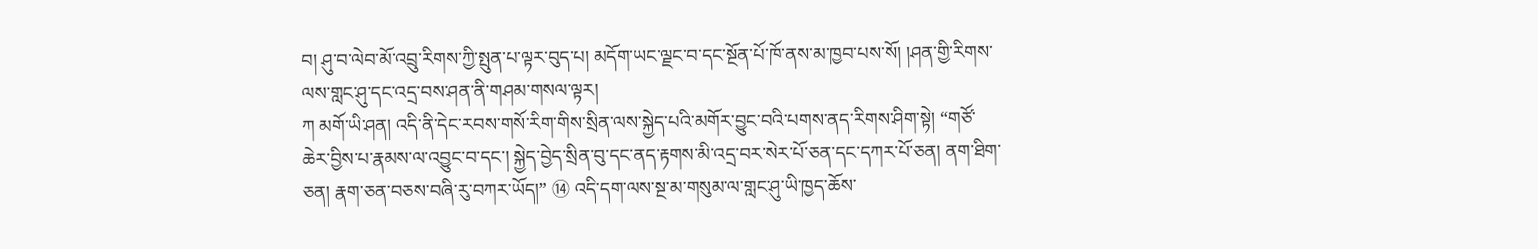བ། ཤུ་བ་ལེབ་མོ་འབྲུ་རིགས་ཀྱི་སྤུན་པ་ལྟར་བུད་པ། མདོག་ཡང་ལྗང་བ་དང་སྔོན་པོ་ཁོ་ནས་མ་ཁྱབ་པས་སོ། །ཤན་གྱི་རིགས་ལས་གླང་ཤུ་དང་འདྲ་བས་ཤན་ནི་གཤམ་གསལ་ལྟར།
ཀ མགོ་ཡི་ཤན། འདི་ནི་དེང་རབས་གསོ་རིག་གིས་སྲིན་ལས་སྐྱེད་པའི་མགོར་བྱུང་བའི་པགས་ནད་རིགས་ཤིག་སྟེ། “གཙོ་ཆེར་བྱིས་པ་རྣམས་ལ་འབྱུང་བ་དང་། སྐྱེད་བྱེད་སྲིན་བུ་དང་ནད་རྟགས་མི་འདྲ་བར་སེར་པོ་ཅན་དང་དཀར་པོ་ཅན། ནག་ཐིག་ཅན། རྣག་ཅན་བཅས་བཞི་རུ་བཀར་ཡོད།” ⑭ འདི་དག་ལས་སྔ་མ་གསུམ་ལ་གླང་ཤུ་ཡི་ཁྱད་ཆོས་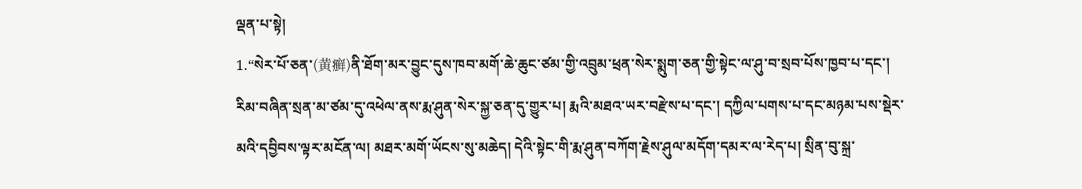ལྡན་པ་སྟེ།
1.“སེར་པོ་ཅན་(黄癣)ནི་ཐོག་མར་བྱུང་དུས་ཁབ་མགོ་ཆེ་ཆུང་ཙམ་གྱི་འབྲུམ་ཕྲན་སེར་སྨུག་ཅན་གྱི་སྟེང་ལ་ཤུ་བ་སྲབ་པོས་ཁྱབ་པ་དང་། རིམ་བཞིན་སྲན་མ་ཙམ་དུ་འཕེལ་ནས་རྨ་ཤུན་སེར་སྐྱ་ཅན་དུ་གྱུར་པ། རྨའི་མཐའ་ཡར་བརྫེས་པ་དང་། དཀྱིལ་པགས་པ་དང་མཉམ་པས་སྡེར་མའི་དབྱིབས་ལྟར་མངོན་ལ། མཐར་མགོ་ཡོངས་སུ་མཆེད། དེའི་སྟེང་གི་རྨ་ཤུན་བཀོག་རྗེས་ཤུལ་མདོག་དམར་ལ་རེད་པ། སྲིན་བུ་སྐྲ་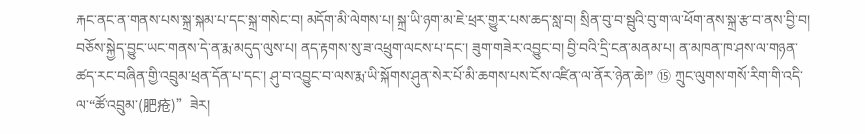རྐང་ནང་ན་གནས་པས་སྐྲ་སྐམ་པ་དང་སྐྲ་གསེང་བ། མདོག་མི་ལེགས་པ། སྐྲ་ཡི་ཉག་མ་ཇེ་ཕྲར་གྱུར་པས་ཆད་སླ་བ། སྲིན་བུ་བ་སྦུའི་བུ་ག་ལ་ཕོག་ནས་སྐྲ་རྩ་བ་ནས་བྱི་བ། བཅོས་སྐྱེད་བྱུང་ཡང་གནས་དེ་ན་རྨ་མདུད་ལུས་པ། ནད་རྟགས་སུ་ཟ་འཕྲུག་ལངས་པ་དང་། ཟུག་གཟེར་འབྱུང་བ། བྱི་བའི་དྲི་ངན་མནམ་པ། ན་མཁན་ཁ་ཤས་ལ་གཉན་ཚད་རང་བཞིན་གྱི་འབྲུམ་ཕྲན་དོན་པ་དང་། ཤུ་བ་འབྱུང་བ་ལས་རྨ་ཡི་སྐོགས་ཤུན་སེར་པོ་མི་ཆགས་པས་ངོས་འཛིན་ལ་ནོར་ཉེན་ཆེ།” ⑮ ཀྲུང་ལུགས་གསོ་རིག་གི་འདི་ལ་“ཚོ་འབྲུམ་(肥疮)”ཟེར།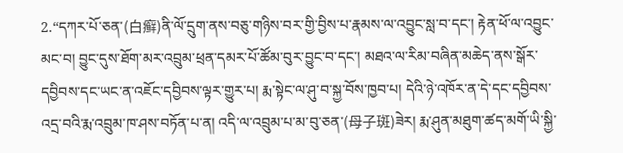2.“དཀར་པོ་ཅན་(白癣)ནི་ལོ་དྲུག་ནས་བཅུ་གཉིས་བར་གྱི་བྱིས་པ་རྣམས་ལ་འབྱུང་སླ་བ་དང་། རྟེན་ཕོ་ལ་འབྱུང་མང་བ། བྱུང་དུས་ཐོག་མར་འབྲུམ་ཕྲན་དམར་པོ་ཚོམ་བུར་བྱུང་བ་དང་། མཐའ་ལ་རིམ་བཞིན་མཆེད་ནས་སྒོར་དབྱིབས་དང་ཡང་ན་འཇོང་དབྱིབས་ལྟར་གྱུར་པ། རྨ་སྟེང་ལ་ཤུ་བ་སྐྱ་བོས་ཁྱབ་པ། དེའི་ཉེ་འཁོར་ན་དེ་དང་དབྱིབས་འདྲ་བའི་རྨ་འབྲུམ་ཁ་ཤས་བཏོན་པ་ན། འདི་ལ་འབྲུམ་པ་མ་བུ་ཅན་(母子斑)ཟེར། རྨ་ཤུན་མཐུག་ཚད་མགོ་ཡི་སྐྱི་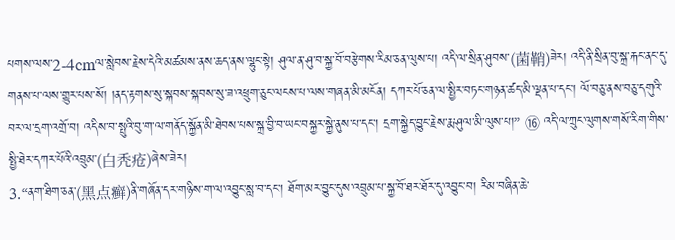པགས་ལས་2-4cmལ་སླེབས་རྗེས་དེའི་མཚམས་ནས་ཆད་ནས་ལྷུང་སྟེ། ཤུལ་ན་ཤུ་བ་སྐྱ་བོ་བརྩེགས་རིམ་ཅན་ལུས་པ། འདི་ལ་སྲིན་ཤུབས་(菌鞘)ཟེར། འདི་ནི་སྲིན་བུ་སྐྲ་རྐང་ནང་དུ་གནས་པ་ལས་གྱུར་པས་སོ། །ནད་རྟགས་སུ་སྐབས་སྐབས་སུ་ཟ་འཕྲུག་ཅུང་ལངས་པ་ལས་གཞན་མི་མངོན། དཀར་པོ་ཅན་ལ་སྤྱིར་བཏང་གཉན་ཚད་མི་ལྡན་པ་དང་། ལོ་བཅུ་ནས་བཅུ་དགུའི་བར་ལ་དྲག་འགྲོ་བ། འདིས་བ་སྤུའི་བུ་ག་ལ་གནོད་སྐྱོན་མི་ཐེབས་པས་སྐྲ་བྱི་བ་ཡང་བསྐྱར་སྐྱེ་ནུས་པ་དང་། དྲག་སྐྱེད་བྱུང་རྗེས་རྨ་ཤུལ་མི་ལུས་པ།” ⑯ འདི་ལ་ཀྲུང་ལུགས་གསོ་རིག་གིས་སྤྱི་ཐེར་དཀར་པོའི་འབྲུམ་(白秃疮)ཞེས་ཟེར།
3.“ནག་ཐིག་ཅན་(黑点癣)ནི་གཞོན་དར་གཉིས་ག་ལ་འབྱུང་སླ་བ་དང་། ཐོག་མར་བྱུང་དུས་འབྲུམ་པ་སྐྱ་བོ་ཐར་ཐོར་དུ་འབྱུང་བ། རིམ་བཞིན་ཆེ་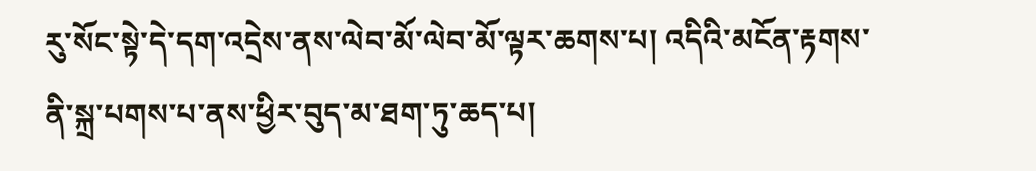རུ་སོང་སྟེ་དེ་དག་འདྲེས་ནས་ལེབ་མོ་ལེབ་མོ་ལྟར་ཆགས་པ། འདིའི་མངོན་རྟགས་ནི་སྐྲ་པགས་པ་ནས་ཕྱིར་བུད་མ་ཐག་ཏུ་ཆད་པ།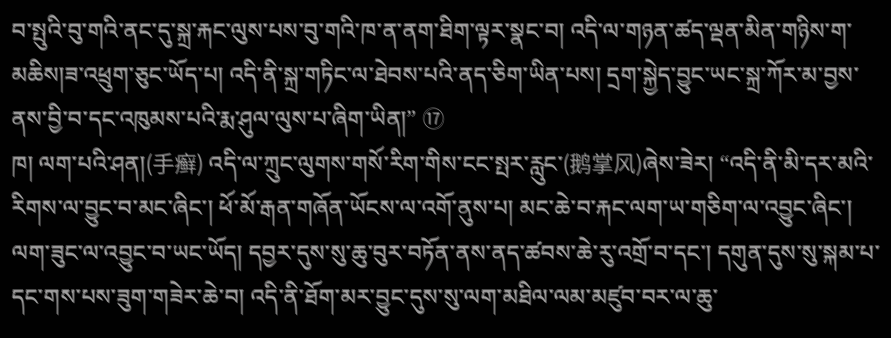བ་སྤུའི་བུ་གའི་ནང་དུ་སྐྲ་རྐང་ལུས་པས་བུ་གའི་ཁ་ན་ནག་ཐིག་ལྟར་སྣང་བ། འདི་ལ་གཉན་ཚད་ལྡན་མིན་གཉིས་ག་མཆིས།ཟ་འཕྲུག་ཅུང་ཡོད་པ། འདི་ནི་སྐྲ་གཏིང་ལ་ཐེབས་པའི་ནད་ཅིག་ཡིན་པས། དྲག་སྐྱེད་བྱུང་ཡང་སྐྲ་ཀོར་མ་བྱས་ནས་བྱི་བ་དང་འཁུམས་པའི་རྨ་ཤུལ་ལུས་པ་ཞིག་ཡིན།” ⑰
ཁ། ལག་པའི་ཤན།(手癣) འདི་ལ་ཀྲུང་ལུགས་གསོ་རིག་གིས་ངང་སྤར་རླུང་(鹅掌风)ཞེས་ཟེར། “འདི་ནི་མི་དར་མའི་རིགས་ལ་བྱུང་བ་མང་ཞིང་། ཕོ་མོ་རྒན་གཞོན་ཡོངས་ལ་འགོ་ནུས་པ། མང་ཆེ་བ་རྐང་ལག་ཡ་གཅིག་ལ་འབྱུང་ཞིང་། ལག་ཟུང་ལ་འབྱུང་བ་ཡང་ཡོད། དབྱར་དུས་སུ་ཆུ་བུར་བཏོན་ནས་ནད་ཚབས་ཆེ་རུ་འགྲོ་བ་དང་། དགུན་དུས་སུ་སྐམ་པ་དང་གས་པས་ཟུག་གཟེར་ཆེ་བ། འདི་ནི་ཐོག་མར་བྱུང་དུས་སུ་ལག་མཐིལ་ལམ་མཛུབ་བར་ལ་ཆུ་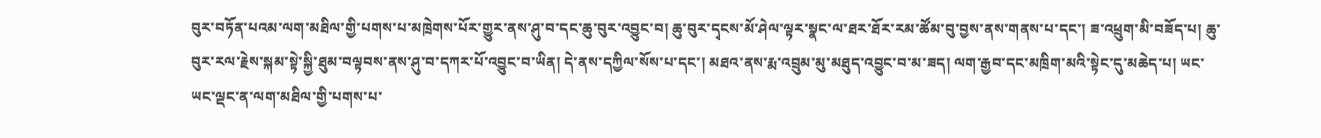བུར་བཏོན་པའམ་ལག་མཐིལ་གྱི་པགས་པ་མཁྲེགས་པོར་གྱུར་ནས་ཤུ་བ་དང་ཆུ་བུར་འབྱུང་བ། ཆུ་བུར་དྭངས་མོ་ཤེལ་ལྟར་སྣང་ལ་ཐར་ཐོར་རམ་ཚོམ་བུ་བྱས་ནས་གནས་པ་དང་། ཟ་འཕྲུག་མི་བཟོད་པ། ཆུ་བུར་རལ་རྗེས་སྐམ་སྟེ་སྐྱི་ཐུམ་བལྟབས་ནས་ཤུ་བ་དཀར་པོ་འབྱུང་བ་ཡིན། དེ་ནས་དཀྱིལ་སོས་པ་དང་། མཐའ་ནས་རྨ་འབྲུམ་མུ་མཐུད་འབྱུང་བ་མ་ཟད། ལག་རྒྱབ་དང་མཁྲིག་མའི་སྟེང་དུ་མཆེད་པ། ཡང་ཡང་ལྡང་ན་ལག་མཐིལ་གྱི་པགས་པ་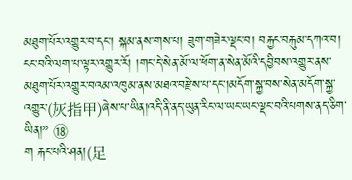མཐུག་པོར་འགྱུར་བ་དང་། སྐམ་ནས་གས་པ། ཟུག་གཟེར་ལྡང་བ། བརྐྱང་བརྐུམ་དཀའ་བ། ངང་བའི་ལག་པ་ལྟར་འགྱུར་རོ། །གང་དེ་སེན་མོ་ལ་ཕོག་ན་སེན་མོའི་དབྱིབས་འགྱུར་ནས་མཐུག་པོར་འགྱུར་བའམ་འཁུམ་ནས་མཐའ་བརྫེས་པ་དང་།མདོག་སྐྱ་བས་སེན་མདོག་སྐྱ་འགྱུར་(灰指甲)ཞེས་པ་ཡིན།འདི་ནི་ནད་ཡུན་རིང་ལ་ཡང་ཡང་ལྡང་བའི་པགས་ནད་ཅིག་ཡིན།” ⑱
ག རྐང་པའི་ཤན།(足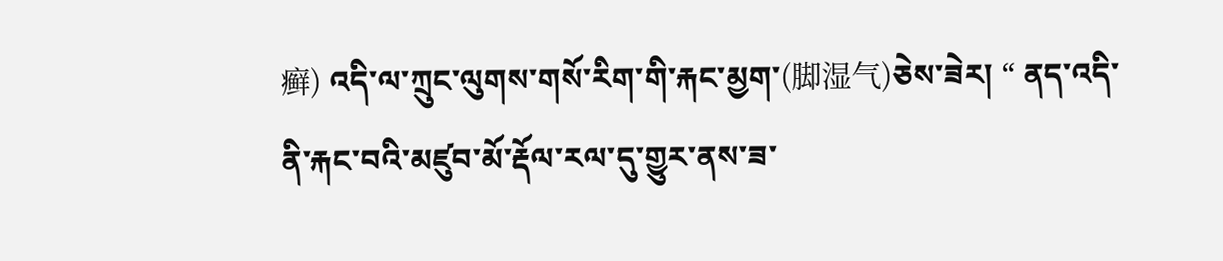癣) འདི་ལ་ཀྲུང་ལུགས་གསོ་རིག་གི་རྐང་མྱག་(脚湿气)ཅེས་ཟེར། “ ནད་འདི་ནི་རྐང་བའི་མཛུབ་མོ་རྡོལ་རལ་དུ་གྱུར་ནས་ཟ་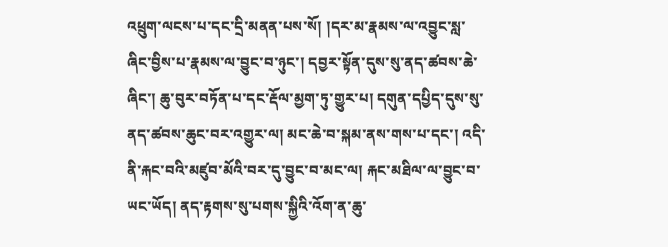འཕྲུག་ལངས་པ་དང་དྲི་མནན་པས་སོ། །དར་མ་རྣམས་ལ་འབྱུང་སླ་ཞིང་བྱིས་པ་རྣམས་ལ་བྱུང་བ་ཉུང་། དབྱར་སྟོན་དུས་སུ་ནད་ཚབས་ཆེ་ཞིང་། ཆུ་བུར་བཏོན་པ་དང་རྡོལ་མྱག་ཏུ་གྱུར་པ། དགུན་དཔྱིད་དུས་སུ་ནད་ཚབས་ཆུང་བར་འགྱུར་ལ། མང་ཆེ་བ་སྐམ་ནས་གས་པ་དང་། འདི་ནི་རྐང་བའི་མཛུབ་མོའི་བར་དུ་བྱུང་བ་མང་ལ། རྐང་མཐིལ་ལ་བྱུང་བ་ཡང་ཡོད། ནད་རྟགས་སུ་པགས་སྐྱིའི་འོག་ན་ཆུ་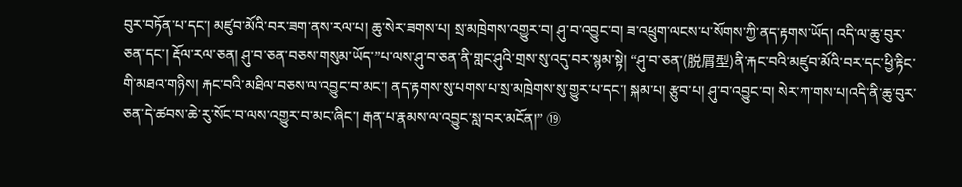བུར་བཏོན་པ་དང་། མཛུབ་མོའི་བར་ཟག་ནས་རལ་པ། ཆུ་སེར་ཟགས་པ། སྲ་མཁྲེགས་འགྱུར་བ། ཤུ་བ་འབྱུང་བ། ཟ་འཕྲུག་ལངས་པ་སོགས་ཀྱི་ནད་རྟགས་ཡོད། འདི་ལ་ཆུ་བུར་ཅན་དང་། རྡོལ་རལ་ཅན། ཤུ་བ་ཅན་བཅས་གསུམ་ཡོད་”པ་ལས་ཤུ་བ་ཅན་ནི་གླང་ཤུའི་གྲས་སུ་འདུ་བར་སྙམ་སྟེ། “ཤུ་བ་ཅན་(脱屑型)ནི་རྐང་བའི་མཛུབ་མོའི་བར་དང་ཕྱི་རྟིང་གི་མཐའ་གཉིས། རྐང་བའི་མཐིལ་བཅས་ལ་འབྱུང་བ་མང་། ནད་རྟགས་སུ་པགས་པ་སྲ་མཁྲེགས་སུ་གྱུར་པ་དང་། སྐམ་པ། རྩུབ་པ། ཤུ་བ་འབྱུང་བ། སེར་ཀ་གས་པ།འདི་ནི་ཆུ་བུར་ཅན་དེ་ཚབས་ཆེ་རུ་སོང་བ་ལས་འགྱུར་བ་མང་ཞིང་། རྒན་པ་རྣམས་ལ་འབྱུང་སླ་བར་མངོན།” ⑲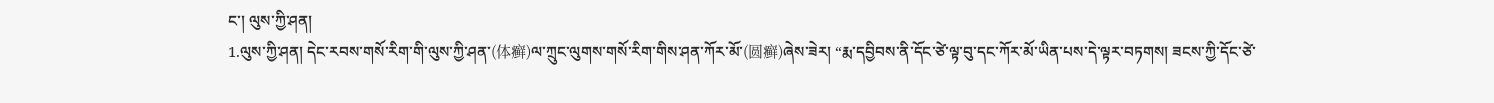ང་། ལུས་ཀྱི་ཤན།
1.ལུས་ཀྱི་ཤན། དེང་རབས་གསོ་རིག་གི་ལུས་ཀྱི་ཤན་(体癣)ལ་ཀྲུང་ལུགས་གསོ་རིག་གིས་ཤན་ཀོར་མོ་(圆癣)ཞེས་ཟེར། “རྨ་དབྱིབས་ནི་དོང་ཙེ་ལྟ་བུ་དང་ཀོར་མོ་ཡིན་པས་དེ་ལྟར་བཏགས། ཟངས་ཀྱི་དོང་ཙེ་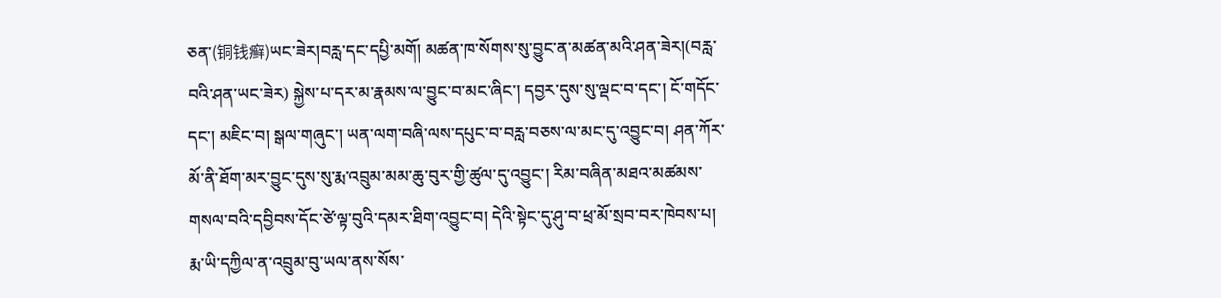ཅན་(铜钱癣)ཡང་ཟེར།བརླ་དང་དཔྱི་མགོ། མཚན་ཁ་སོགས་སུ་བྱུང་ན་མཚན་མའི་ཤན་ཟེར།(བརླ་བའི་ཤན་ཡང་ཟེར) སྐྱེས་པ་དར་མ་རྣམས་ལ་བྱུང་བ་མང་ཞིང་། དབྱར་དུས་སུ་ལྡང་བ་དང་། ངོ་གདོང་དང་། མཇིང་བ། སྒལ་གཞུང་། ཡན་ལག་བཞི་ལས་དཔུང་བ་བརླ་བཅས་ལ་མང་དུ་འབྱུང་བ། ཤན་ཀོར་མོ་ནི་ཐོག་མར་བྱུང་དུས་སུ་རྨ་འབྲུམ་མམ་ཆུ་བུར་གྱི་ཚུལ་དུ་འབྱུང་། རིམ་བཞིན་མཐའ་མཚམས་གསལ་བའི་དབྱིབས་དོང་ཙེ་ལྟ་བུའི་དམར་ཐིག་འབྱུང་བ། དེའི་སྟེང་དུ་ཤུ་བ་ཕྲ་མོ་སྲབ་བར་ཁེབས་པ། རྨ་ཡི་དཀྱིལ་ན་འབྲུམ་བུ་ཡལ་ནས་སོས་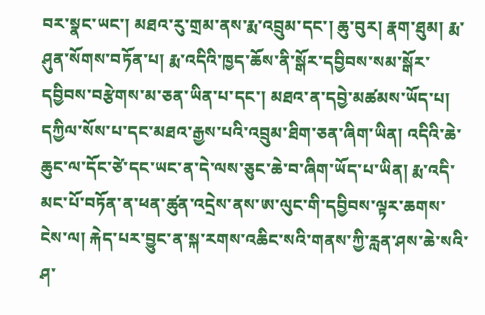བར་སྣང་ཡང་། མཐའ་རུ་གྲམ་ནས་རྨ་འབྲུམ་དང་། ཆུ་བུར། རྣག་ཐུམ། རྨ་ཤུན་སོགས་བཏོན་པ། རྨ་འདིའི་ཁྱད་ཆོས་ནི་སྒོར་དབྱིབས་སམ་སྒོར་དབྱིབས་བརྩེགས་མ་ཅན་ཡིན་པ་དང་། མཐའ་ན་དབྱེ་མཚམས་ཡོད་པ། དཀྱིལ་སོས་པ་དང་མཐའ་རྒྱས་པའི་འབྲུམ་ཐིག་ཅན་ཞིག་ཡིན། འདིའི་ཆེ་ཆུང་ལ་དོང་ཙེ་དང་ཡང་ན་དེ་ལས་ཅུང་ཆེ་བ་ཞིག་ཡོད་པ་ཡིན། རྨ་འདི་མང་པོ་བཏོན་ན་ཕན་ཚུན་འདྲེས་ནས་ཨ་ལུང་གི་དབྱིབས་ལྟར་ཆགས་ངེས་ལ། རྐེད་པར་བྱུང་ན་སྐ་རགས་འཆིང་སའི་གནས་ཀྱི་རླན་ཤས་ཆེ་སའི་ཤ་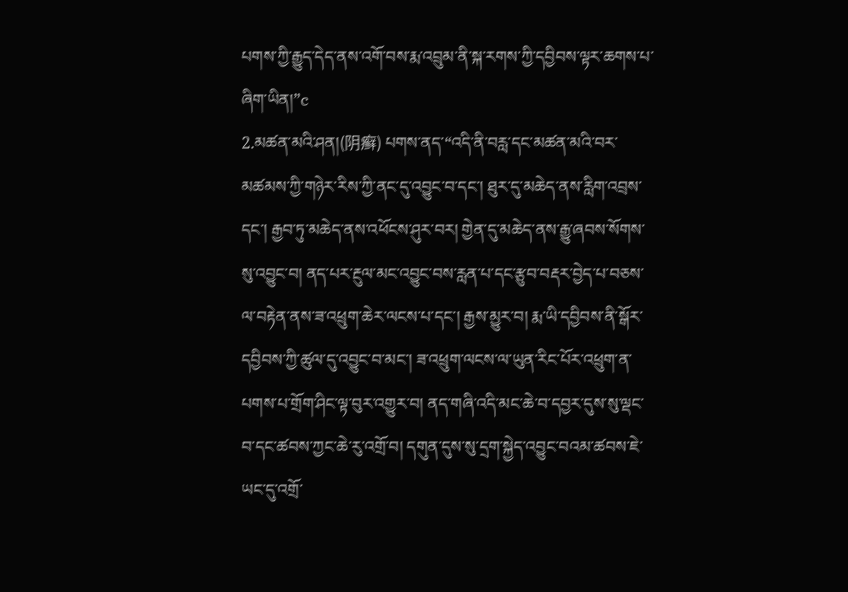པགས་ཀྱི་རྒྱུད་དེད་ནས་འགོ་བས་རྨ་འབྲུམ་ནི་སྐ་རགས་ཀྱི་དབྱིབས་ལྟར་ཆགས་པ་ཞིག་ཡིན།”c
2.མཚན་མའི་ཤན།(阴癣) པགས་ནད་“འདི་ནི་བརླ་དང་མཚན་མའི་བར་མཚམས་ཀྱི་གཉེར་རིས་ཀྱི་ནང་དུ་འབྱུང་བ་དང་། ཐུར་དུ་མཆེད་ནས་རླིག་འབྲས་དང་། རྒྱབ་ཏུ་མཆེད་ནས་འཕོངས་ཤུར་བར། གྱེན་དུ་མཆེད་ནས་རྒྱུ་ཞབས་སོགས་སུ་འབྱུང་བ། ནད་པར་རྔུལ་མང་འབྱུང་བས་རླན་པ་དང་རྩུབ་བརྡར་བྱེད་པ་བཅས་ལ་བརྟེན་ནས་ཟ་འཕྲུག་ཆེར་ལངས་པ་དང་། རྒྱས་མྱུར་བ། རྨ་ཡི་དབྱིབས་ནི་སྒོར་དབྱིབས་ཀྱི་ཚུལ་དུ་འབྱུང་བ་མང་། ཟ་འཕྲུག་ལངས་ལ་ཡུན་རིང་པོར་འཕྲུག་ན་པགས་པ་གྲོག་ཤིང་ལྟ་བུར་འགྱུར་བ། ནད་གཞི་འདི་མང་ཆེ་བ་དབྱར་དུས་སུ་ལྡང་བ་དང་ཚབས་ཀྱང་ཆེ་རུ་འགྲོ་བ། དགུན་དུས་སུ་དྲག་སྐྱེད་འབྱུང་བའམ་ཚབས་ཇེ་ཡང་དུ་འགྲོ་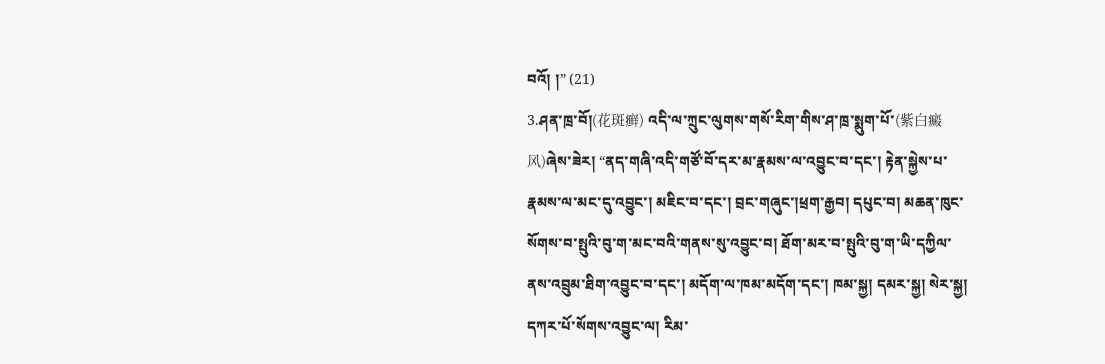བའོ། །” (21)
3.ཤན་ཁྲ་བོ།(花斑癣) འདི་ལ་ཀྲུང་ལུགས་གསོ་རིག་གིས་ཤ་ཁྲ་སྨུག་པོ་(紫白癜风)ཞེས་ཟེར། “ནད་གཞི་འདི་གཙོ་བོ་དར་མ་རྣམས་ལ་འབྱུང་བ་དང་། རྟེན་སྐྱེས་པ་རྣམས་ལ་མང་དུ་འབྱུང་། མཇིང་བ་དང་། བྲང་གཞུང་།ཕྲག་རྒྱབ། དཔུང་བ། མཆན་ཁུང་སོགས་བ་སྤུའི་བུ་ག་མང་བའི་གནས་སུ་འབྱུང་བ། ཐོག་མར་བ་སྤུའི་བུ་ག་ཡི་དཀྱིལ་ནས་འབྲུམ་ཐིག་འབྱུང་བ་དང་། མདོག་ལ་ཁམ་མདོག་དང་། ཁམ་སྐྱ། དམར་སྐྱ། སེར་སྐྱ། དཀར་པོ་སོགས་འབྱུང་ལ། རིམ་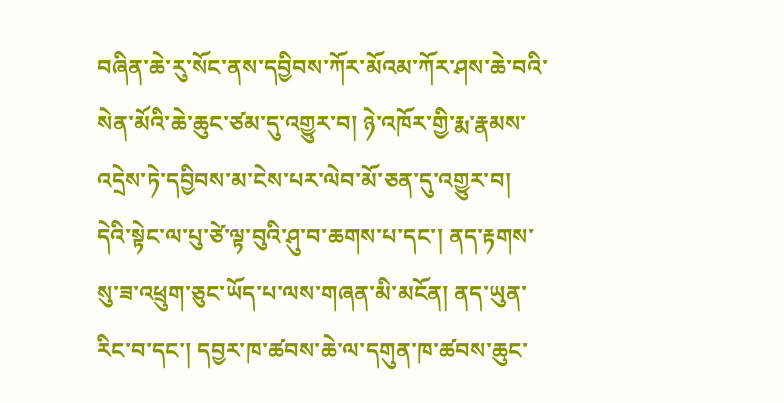བཞིན་ཆེ་རུ་སོང་ནས་དབྱིབས་ཀོར་མོའམ་ཀོར་ཤས་ཆེ་བའི་སེན་མོའི་ཆེ་ཆུང་ཙམ་དུ་འགྱུར་བ། ཉེ་འཁོར་གྱི་རྨ་རྣམས་འདྲེས་ཏེ་དབྱིབས་མ་ངེས་པར་ལེབ་མོ་ཅན་དུ་འགྱུར་བ། དེའི་སྟེང་ལ་པུ་ཙེ་ལྟ་བུའི་ཤུ་བ་ཆགས་པ་དང་། ནད་རྟགས་སུ་ཟ་འཕྲུག་ཅུང་ཡོད་པ་ལས་གཞན་མི་མངོན། ནད་ཡུན་རིང་བ་དང་། དབྱར་ཁ་ཚབས་ཆེ་ལ་དགུན་ཁ་ཚབས་ཆུང་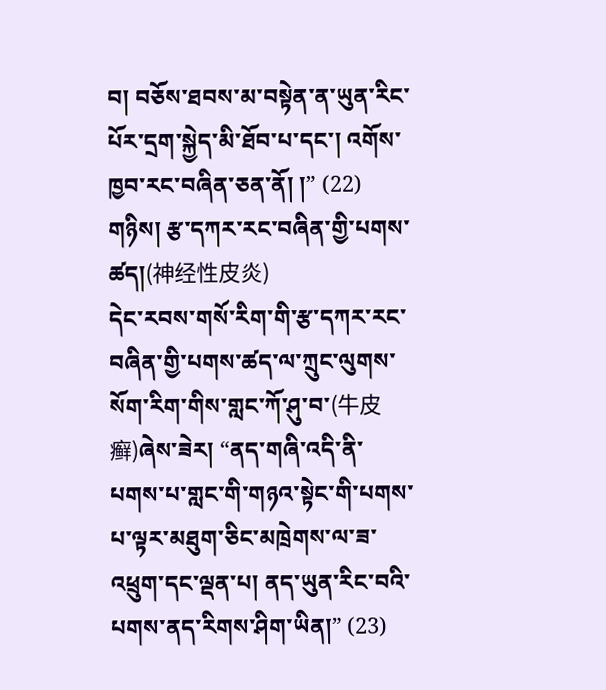བ། བཅོས་ཐབས་མ་བསྟེན་ན་ཡུན་རིང་པོར་དྲག་སྐྱེད་མི་ཐོབ་པ་དང་། འགོས་ཁྱབ་རང་བཞིན་ཅན་ནོ། །” (22)
གཉིས། རྩ་དཀར་རང་བཞིན་གྱི་པགས་ཚད།(神经性皮炎)
དེང་རབས་གསོ་རིག་གི་རྩ་དཀར་རང་བཞིན་གྱི་པགས་ཚད་ལ་ཀྲུང་ལུགས་སོག་རིག་གིས་གླང་ཀོ་ཤུ་བ་(牛皮癣)ཞེས་ཟེར། “ནད་གཞི་འདི་ནི་པགས་པ་གླང་གི་གཉའ་སྟེང་གི་པགས་པ་ལྟར་མཐུག་ཅིང་མཁྲེགས་ལ་ཟ་འཕྲུག་དང་ལྡན་པ། ནད་ཡུན་རིང་བའི་པགས་ནད་རིགས་ཤིག་ཡིན།” (23)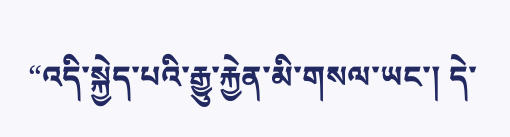“འདི་སྐྱེད་པའི་རྒྱུ་རྐྱེན་མི་གསལ་ཡང་། དེ་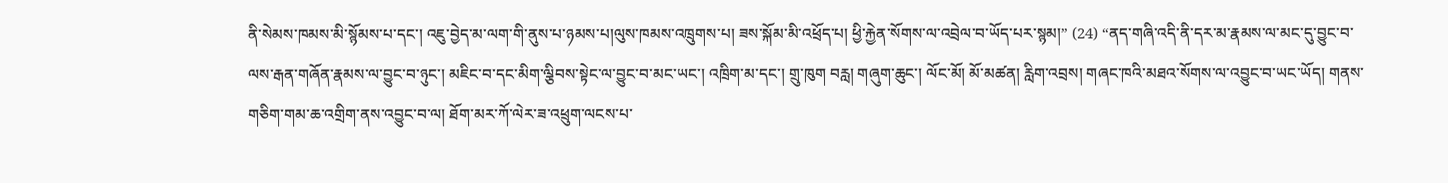ནི་སེམས་ཁམས་མི་སྙོམས་པ་དང་། འཇུ་བྱེད་མ་ལག་གི་ནུས་པ་ཉམས་པ།ལུས་ཁམས་འཁྲུགས་པ། ཟས་སྐོམ་མི་འཕྲོད་པ། ཕྱི་རྐྱེན་སོགས་ལ་འབྲེལ་བ་ཡོད་པར་སྙམ།” (24) “ནད་གཞི་འདི་ནི་དར་མ་རྣམས་ལ་མང་དུ་བྱུང་བ་ལས་རྒན་གཞོན་རྣམས་ལ་བྱུང་བ་ཉུང་། མཇིང་བ་དང་མིག་ལྕིབས་སྟེང་ལ་བྱུང་བ་མང་ཡང་། འཁྲིག་མ་དང་། གྲུ་ཁུག བརླ། གཞུག་ཆུང་། ལོང་མོ། མོ་མཚན། རླིག་འབྲས། གཞང་ཁའི་མཐའ་སོགས་ལ་འབྱུང་བ་ཡང་ཡོད། གནས་གཅིག་གམ་ཆ་འགྲིག་ནས་འབྱུང་བ་ལ། ཐོག་མར་ཀོ་ལེར་ཟ་འཕྲུག་ལངས་པ་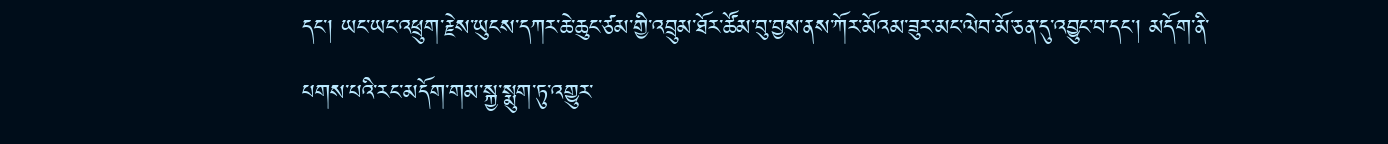དང་། ཡང་ཡང་འཕྲུག་རྗེས་ཡུངས་དཀར་ཆེ་ཆུང་ཙམ་གྱི་འབྲུམ་ཐོར་ཚོམ་བུ་བྱས་ནས་ཀོར་མོའམ་ཟུར་མང་ལེབ་མོ་ཅན་དུ་འབྱུང་བ་དང་། མདོག་ནི་པགས་པའི་རང་མདོག་གམ་སྐྱ་སྨུག་ཏུ་འགྱུར་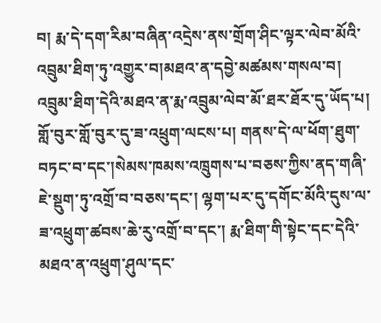བ། རྨ་དེ་དག་རིམ་བཞིན་འདྲེས་ནས་གྲོག་ཤིང་ལྟར་ལེབ་མོའི་འབྲུམ་ཐིག་ཏུ་འགྱུར་བ།མཐའ་ན་དབྱེ་མཚམས་གསལ་བ། འབྲུམ་ཐིག་དེའི་མཐའ་ན་རྨ་འབྲུམ་ལེབ་མོ་ཐར་ཐོར་དུ་ཡོད་པ། གློ་བུར་གློ་བུར་དུ་ཟ་འཕྲུག་ལངས་པ། གནས་དེ་ལ་ཕོག་ཐུག་བཏང་བ་དང་།སེམས་ཁམས་འཁྲུགས་པ་བཅས་ཀྱིས་ནད་གཞི་ཇེ་སྡུག་ཏུ་འགྲོ་བ་བཅས་དང་། ལྷག་པར་དུ་དགོང་མོའི་དུས་ལ་ཟ་འཕྲུག་ཚབས་ཆེ་རུ་འགྲོ་བ་དང་། རྨ་ཐིག་གི་སྟེང་དང་དེའི་མཐའ་ན་འཕྲུག་ཤུལ་དང་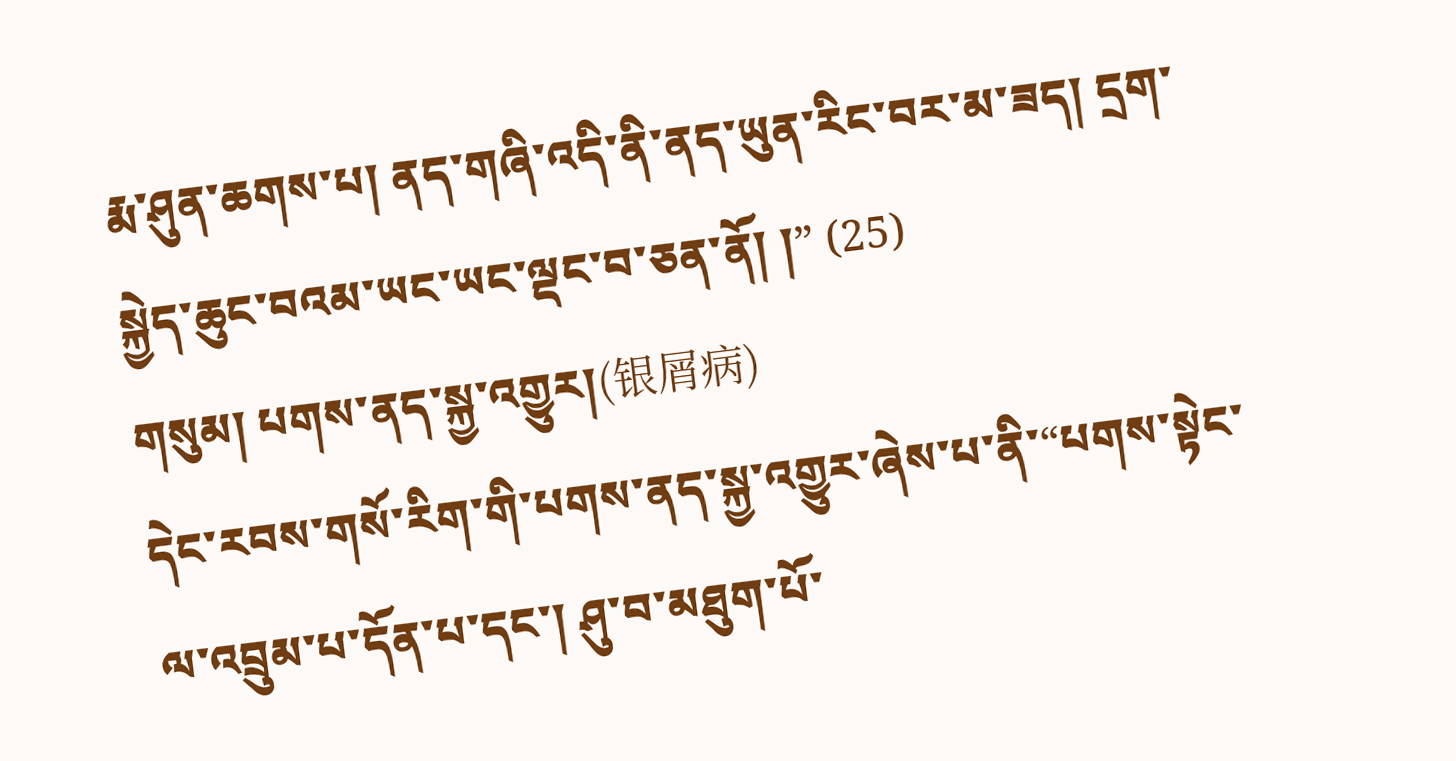རྨ་ཤུན་ཆགས་པ། ནད་གཞི་འདི་ནི་ནད་ཡུན་རིང་བར་མ་ཟད། དྲག་སྐྱེད་ཆུང་བའམ་ཡང་ཡང་ལྡང་བ་ཅན་ནོ། །” (25)
གསུམ། པགས་ནད་སྐྱ་འགྱུར།(银屑病)
དེང་རབས་གསོ་རིག་གི་པགས་ནད་སྐྱ་འགྱུར་ཞེས་པ་ནི་“པགས་སྟེང་ལ་འབྲུམ་པ་དོན་པ་དང་། ཤུ་བ་མཐུག་པོ་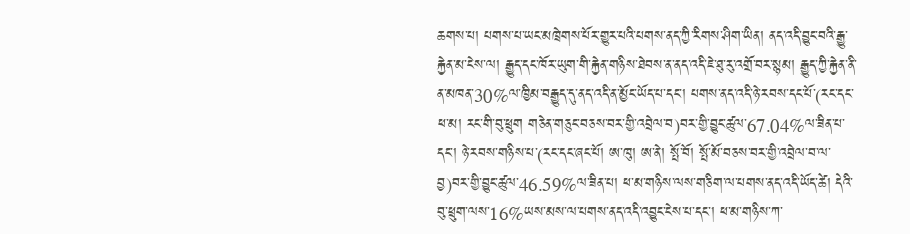ཆགས་པ། པགས་པ་ཡང་མཁྲེགས་པོར་གྱུར་པའི་པགས་ནད་ཀྱི་རིགས་ཤིག་ཡིན། ནད་འདི་བྱུང་བའི་རྒྱུ་རྐྱེན་མ་ངེས་ལ། རྒྱུད་དང་ཁོར་ཡུག་གི་རྐྱེན་གཉིས་ཐེབས་ན་ནད་འདི་ཇེ་ཐུ་རུ་འགྲོ་བར་སྙམ། རྒྱུད་ཀྱི་རྐྱེན་ནི་ན་མཁན་30%ལ་ཁྱིམ་བརྒྱུད་དུ་ནད་འདི་ན་མྱོང་ཡོད་པ་དང་། པགས་ནད་འདི་ཉེ་རབས་དང་པོ་(རང་དང་ཕ་མ། རང་གི་བུ་ཕྲུག གཅེན་གཅུང་བཅས་བར་གྱི་འབྲེལ་བ)བར་གྱི་བྱུང་ཚུལ་67.04%ལ་ཟིན་པ་དང་། ཉེ་རབས་གཉིས་པ་(རང་དང་ཞང་པོ། ཨ་ཁུ། ཨ་ནེ། སྤོ་བོ། སྤོ་མོ་བཅས་བར་གྱི་འབྲེལ་བ་ལ་བྱ)བར་གྱི་བྱུང་ཚུལ་46.59%ལ་ཟིན་པ། ཕ་མ་གཉིས་ལས་གཅིག་ལ་པགས་ནད་འདི་ཡོད་ཚེ། དེའི་བུ་ཕྲུག་ལས་16%ཡས་མས་ལ་པགས་ནད་འདི་འབྱུང་ངེས་པ་དང་། ཕ་མ་གཉིས་ཀ་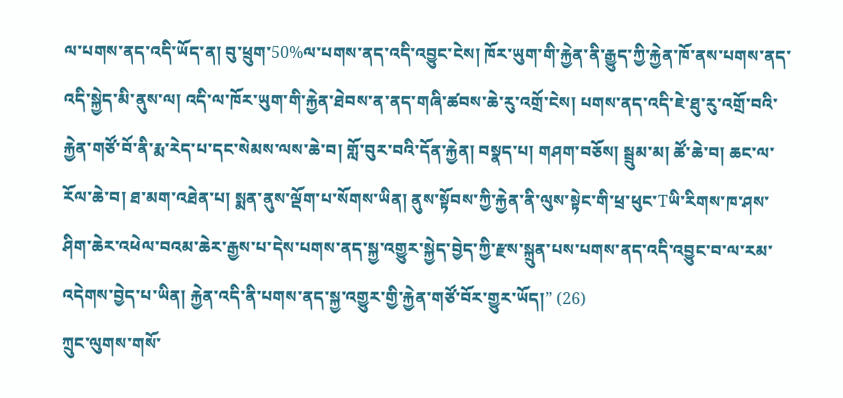ལ་པགས་ནད་འདི་ཡོད་ན། བུ་ཕྲུག་50%ལ་པགས་ནད་འདི་འབྱུང་ངེས། ཁོར་ཡུག་གི་རྐྱེན་ནི་རྒྱུད་ཀྱི་རྐྱེན་ཁོ་ནས་པགས་ནད་འདི་སྐྱེད་མི་ནུས་ལ། འདི་ལ་ཁོར་ཡུག་གི་རྐྱེན་ཐེབས་ན་ནད་གཞི་ཚབས་ཆེ་རུ་འགྲོ་ངེས། པགས་ནད་འདི་ཇེ་ཐུ་རུ་འགྲོ་བའི་རྐྱེན་གཙོ་བོ་ནི་རྨ་རེད་པ་དང་སེམས་ལས་ཆེ་བ། གློ་བུར་བའི་དོན་རྐྱེན། བསྣད་པ། གཤག་བཅོས། སྦྲུམ་མ། ཚོ་ཆེ་བ། ཆང་ལ་རོལ་ཆེ་བ། ཐ་མག་འཐེན་པ། སྨན་ནུས་ལྡོག་པ་སོགས་ཡིན། ནུས་སྟོབས་ཀྱི་རྐྱེན་ནི་ལུས་སྟེང་གི་ཕྲ་ཕུང་Tཡི་རིགས་ཁ་ཤས་ཤིག་ཆེར་འཕེལ་བའམ་ཆེར་རྒྱས་པ་དེས་པགས་ནད་སྐྱ་འགྱུར་སྐྱེད་བྱེད་ཀྱི་རྫས་སྐྲུན་པས་པགས་ནད་འདི་འབྱུང་བ་ལ་རམ་འདེགས་བྱེད་པ་ཡིན། རྐྱེན་འདི་ནི་པགས་ནད་སྐྱ་འགྱུར་གྱི་རྐྱེན་གཙོ་བོར་གྱུར་ཡོད།” (26)
ཀྲུང་ལུགས་གསོ་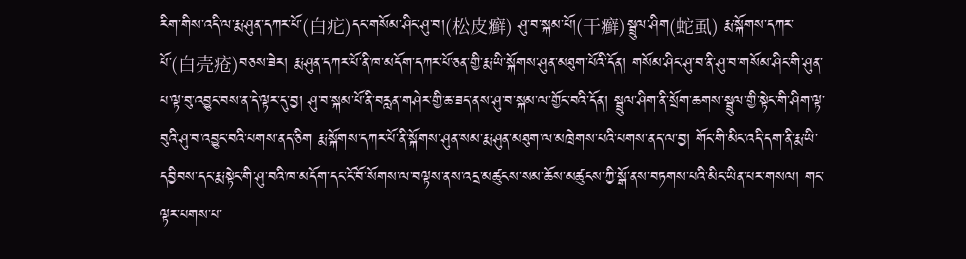རིག་གིས་འདི་ལ་རྨ་ཤུན་དཀར་པོ་(白疕)དང་གསོམ་ཤིང་ཤུ་བ།(松皮癣) ཤུ་བ་སྐམ་པོ།(干癣)སྦྲུལ་ཤིག(蛇虱) རྨ་སྐོགས་དཀར་པོ་(白壳疮)བཅས་ཟེར། རྨ་ཤུན་དཀར་པོ་ནི་ཁ་མདོག་དཀར་པོ་ཅན་གྱི་རྨ་ཡི་སྐོགས་ཤུན་མཐུག་པོའི་དོན། གསོམ་ཤིང་ཤུ་བ་ནི་ཤུ་བ་གསོམ་ཤིང་གི་ཤུན་པ་ལྟ་བུ་འབྱུང་བས་ན་དེ་ལྟར་དུ་བྱ། ཤུ་བ་སྐམ་པོ་ནི་བརླན་གཤེར་གྱི་ཆ་ཟད་ནས་ཤུ་བ་སྐམ་ལ་གྱོང་བའི་དོན། སྦྲུལ་ཤིག་ནི་སྲོག་ཆགས་སྦྲུལ་གྱི་སྟེང་གི་ཤིག་ལྟ་བུའི་ཤུ་བ་འབྱུང་བའི་པགས་ནད་ཅིག རྨ་སྐོགས་དཀར་པོ་ནི་སྐོགས་ཤུན་སམ་རྨ་ཤུན་མཐུག་ལ་མཁྲེགས་པའི་པགས་ནད་ལ་བྱ། གོང་གི་མིང་འདི་དག་ནི་རྨ་ཡི་དབྱིབས་དང་རྨ་སྟེང་གི་ཤུ་བའི་ཁ་མདོག་དང་ངོ་བོ་སོགས་ལ་བལྟས་ནས་འདྲ་མཚུངས་སམ་ཆོས་མཚུངས་ཀྱི་སྒོ་ནས་བཏགས་པའི་མིང་ཡིན་པར་གསལ། གང་ལྟར་པགས་པ་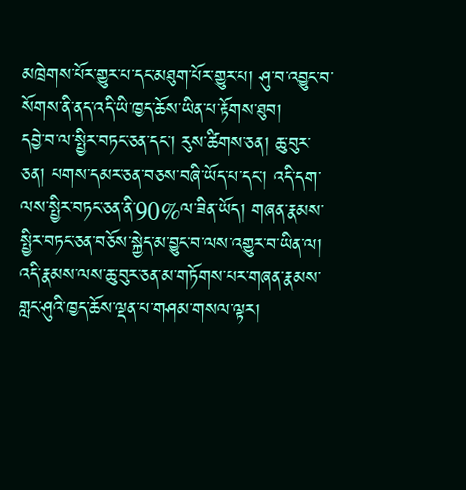མཁྲེགས་པོར་གྱུར་པ་དང་མཐུག་པོར་གྱུར་པ། ཤུ་བ་འབྱུང་བ་སོགས་ནི་ནད་འདི་ཡི་ཁྱད་ཆོས་ཡིན་པ་རྟོགས་ཐུབ།
དབྱེ་བ་ལ་སྤྱིར་བཏང་ཅན་དང་། རུས་ཚིགས་ཅན། ཆུ་བུར་ཅན། པགས་དམར་ཅན་བཅས་བཞི་ཡོད་པ་དང་། འདི་དག་ལས་སྤྱིར་བཏང་ཅན་ནི་90%ལ་ཟིན་ཡོད། གཞན་རྣམས་སྤྱིར་བཏང་ཅན་བཅོས་སྐྱེད་མ་བྱུང་བ་ལས་འགྱུར་བ་ཡིན་ལ། འདི་རྣམས་ལས་ཆུ་བུར་ཅན་མ་གཏོགས་པར་གཞན་རྣམས་གླང་ཤུའི་ཁྱད་ཆོས་ལྡན་པ་གཤམ་གསལ་ལྟར།